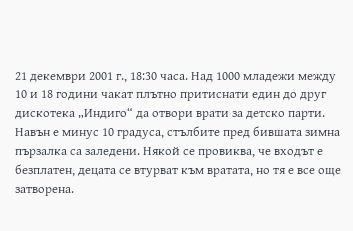21 декември 2001 г., 18:30 часа. Над 1000 младежи между 10 и 18 години чакат плътно притиснати един до друг дискотека „Индиго“ да отвори врати за детско парти.
Навън е минус 10 градуса, стълбите пред бившата зимна пързалка са заледени. Някой се провиква, че входът е безплатен, децата се втурват към вратата, но тя е все още затворена.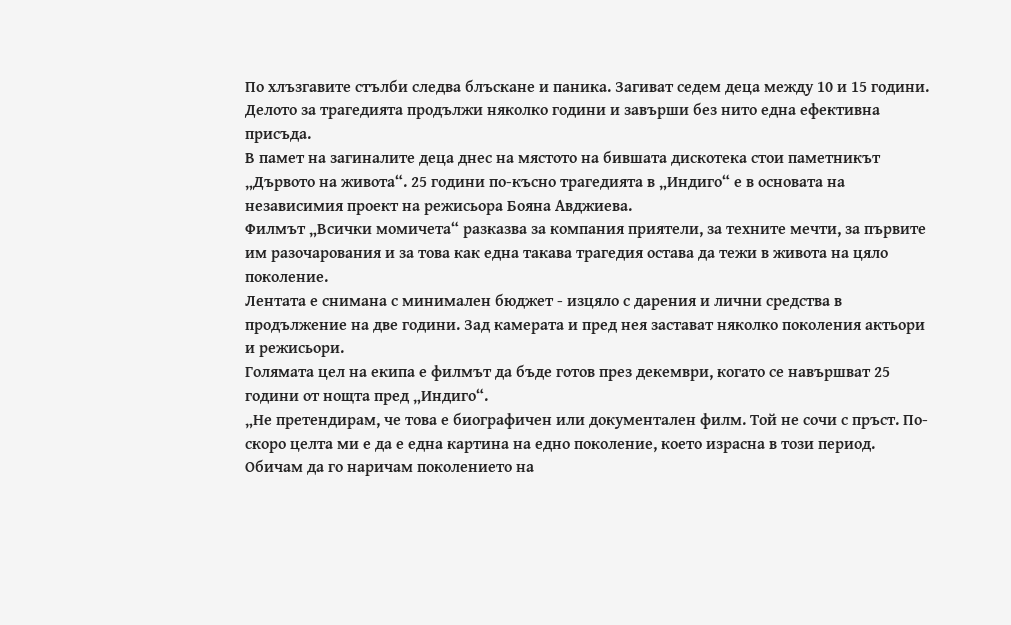По хлъзгавите стълби следва блъскане и паника. Загиват седем деца между 10 и 15 години. Делото за трагедията продължи няколко години и завърши без нито една ефективна присъда.
В памет на загиналите деца днес на мястото на бившата дискотека стои паметникът „Дървото на живота“. 25 години по-късно трагедията в „Индиго“ е в основата на независимия проект на режисьора Бояна Авджиева.
Филмът „Всички момичета“ разказва за компания приятели, за техните мечти, за първите им разочарования и за това как една такава трагедия остава да тежи в живота на цяло поколение.
Лентата е снимана с минимален бюджет - изцяло с дарения и лични средства в продължение на две години. Зад камерата и пред нея застават няколко поколения актьори и режисьори.
Голямата цел на екипа е филмът да бъде готов през декември, когато се навършват 25 години от нощта пред „Индиго“.
„Не претендирам, че това е биографичен или документален филм. Той не сочи с пръст. По-скоро целта ми е да е една картина на едно поколение, което израсна в този период. Обичам да го наричам поколението на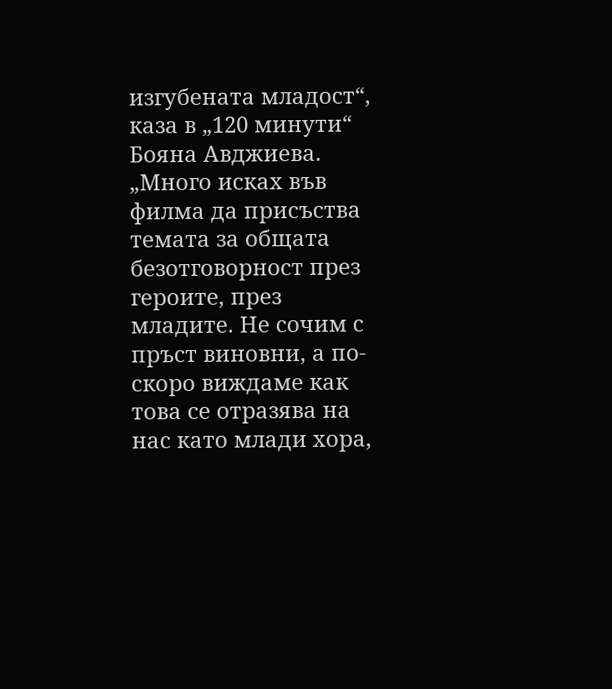изгубената младост“, каза в „120 минути“ Бояна Авджиева.
„Много исках във филма да присъства темата за общата безотговорност през героите, през младите. Не сочим с пръст виновни, а по-скоро виждаме как това се отразява на нас като млади хора,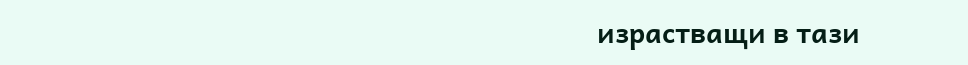израстващи в тази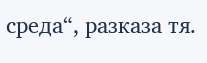среда“, разказа тя.